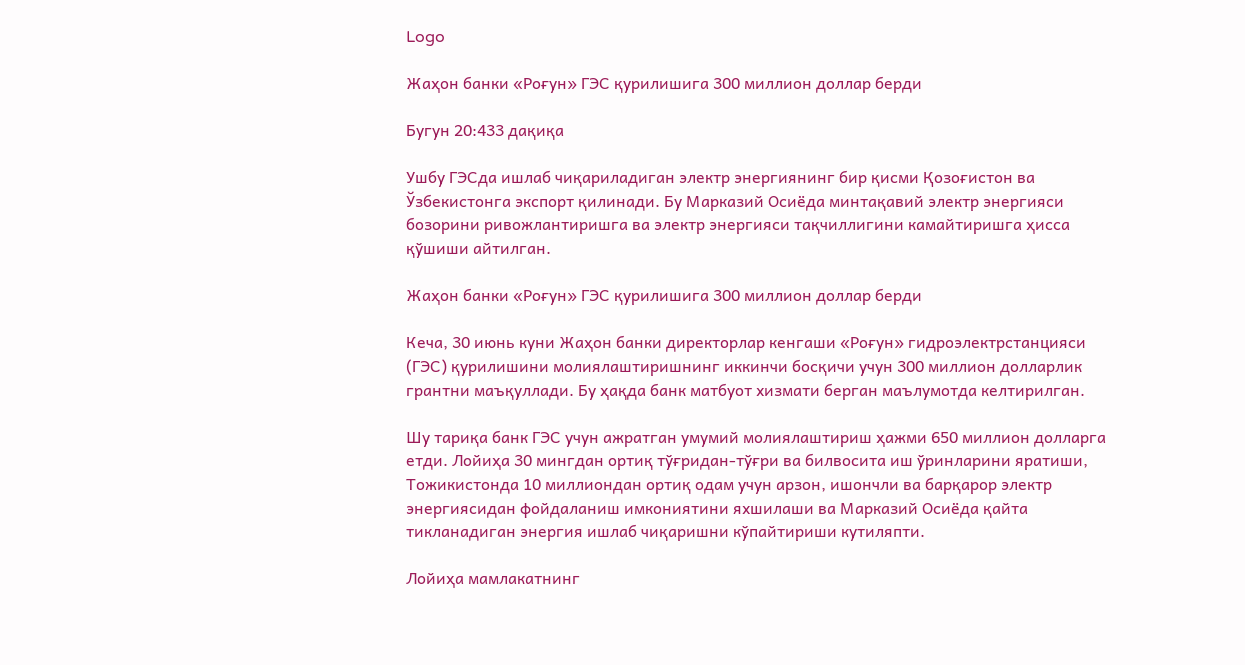Logo

Жаҳон банки «Роғун» ГЭС қурилишига 300 миллион доллар берди

Бугун 20:433 дақиқа

Ушбу ГЭСда ишлаб чиқариладиган электр энергиянинг бир қисми Қозоғистон ва Ўзбекистонга экспорт қилинади. Бу Марказий Осиёда минтақавий электр энергияси бозорини ривожлантиришга ва электр энергияси тақчиллигини камайтиришга ҳисса қўшиши айтилган.

Жаҳон банки «Роғун» ГЭС қурилишига 300 миллион доллар берди

Кеча, 30 июнь куни Жаҳон банки директорлар кенгаши «Роғун» гидроэлектрстанцияси (ГЭС) қурилишини молиялаштиришнинг иккинчи босқичи учун 300 миллион долларлик грантни маъқуллади. Бу ҳақда банк матбуот хизмати берган маълумотда келтирилган.

Шу тариқа банк ГЭС учун ажратган умумий молиялаштириш ҳажми 650 миллион долларга етди. Лойиҳа 30 мингдан ортиқ тўғридан-тўғри ва билвосита иш ўринларини яратиши, Тожикистонда 10 миллиондан ортиқ одам учун арзон, ишончли ва барқарор электр энергиясидан фойдаланиш имкониятини яхшилаши ва Марказий Осиёда қайта тикланадиган энергия ишлаб чиқаришни кўпайтириши кутиляпти.

Лойиҳа мамлакатнинг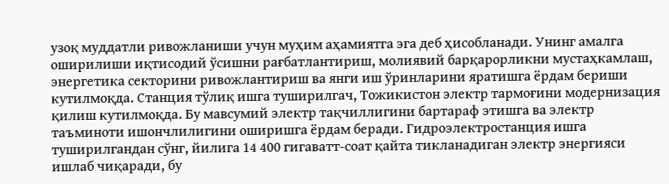узоқ муддатли ривожланиши учун муҳим аҳамиятга эга деб ҳисобланади. Унинг амалга оширилиши иқтисодий ўсишни рағбатлантириш, молиявий барқарорликни мустаҳкамлаш, энергетика секторини ривожлантириш ва янги иш ўринларини яратишга ёрдам бериши кутилмоқда. Станция тўлиқ ишга туширилгач, Тожикистон электр тармоғини модернизация қилиш кутилмоқда. Бу мавсумий электр тақчиллигини бартараф этишга ва электр таъминоти ишончлилигини оширишга ёрдам беради. Гидроэлектростанция ишга туширилгандан сўнг, йилига 14 400 гигаватт-соат қайта тикланадиган электр энергияси ишлаб чиқаради, бу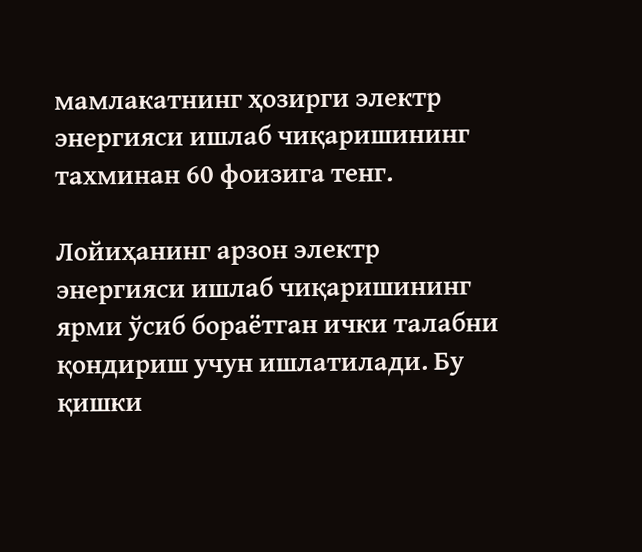мамлакатнинг ҳозирги электр энергияси ишлаб чиқаришининг тахминан 60 фоизига тенг.

Лойиҳанинг арзон электр энергияси ишлаб чиқаришининг ярми ўсиб бораётган ички талабни қондириш учун ишлатилади. Бу қишки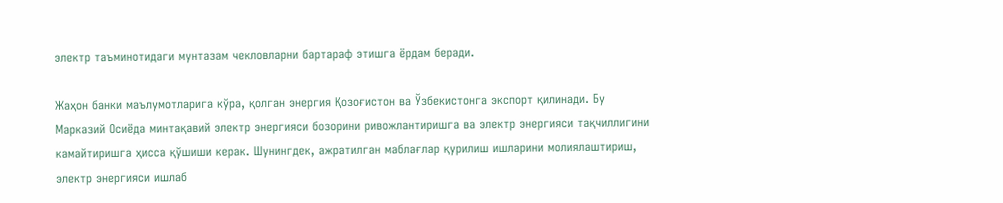электр таъминотидаги мунтазам чекловларни бартараф этишга ёрдам беради.

Жаҳон банки маълумотларига кўра, қолган энергия Қозоғистон ва Ўзбекистонга экспорт қилинади. Бу Марказий Осиёда минтақавий электр энергияси бозорини ривожлантиришга ва электр энергияси тақчиллигини камайтиришга ҳисса қўшиши керак. Шунингдек, ажратилган маблағлар қурилиш ишларини молиялаштириш, электр энергияси ишлаб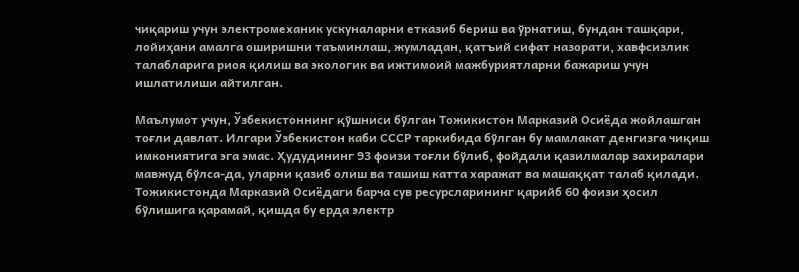чиқариш учун электромеханик ускуналарни етказиб бериш ва ўрнатиш, бундан ташқари, лойиҳани амалга оширишни таъминлаш, жумладан, қатъий сифат назорати, хавфсизлик талабларига риоя қилиш ва экологик ва ижтимоий мажбуриятларни бажариш учун ишлатилиши айтилган.

Маълумот учун, Ўзбекистоннинг қўшниси бўлган Тожикистон Марказий Осиёда жойлашган тоғли давлат. Илгари Ўзбекистон каби СССР таркибида бўлган бу мамлакат денгизга чиқиш имкониятига эга эмас. Ҳудудининг 93 фоизи тоғли бўлиб, фойдали қазилмалар захиралари мавжуд бўлса-да, уларни қазиб олиш ва ташиш катта харажат ва машаққат талаб қилади. Тожикистонда Марказий Осиёдаги барча сув ресурсларининг қарийб 60 фоизи ҳосил бўлишига қарамай, қишда бу ерда электр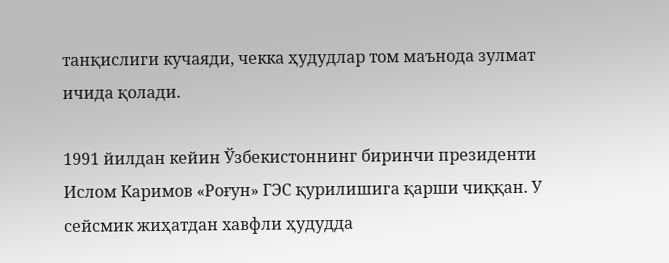танқислиги кучаяди, чекка ҳудудлар том маънода зулмат ичида қолади.

1991 йилдан кейин Ўзбекистоннинг биринчи президенти Ислом Каримов «Роғун» ГЭС қурилишига қарши чиққан. У сейсмик жиҳатдан хавфли ҳудудда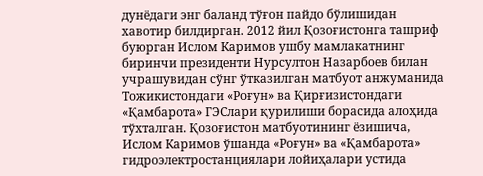дунёдаги энг баланд тўғон пайдо бўлишидан хавотир билдирган. 2012 йил Қозоғистонга ташриф буюрган Ислом Каримов ушбу мамлакатнинг биринчи президенти Нурсултон Назарбоев билан учрашувидан сўнг ўтказилган матбуот анжуманида Тожикистондаги «Роғун» ва Қирғизистондаги «Қамбарота» ГЭСлари қурилиши борасида алоҳида тўхталган. Қозоғистон матбуотининг ёзишича, Ислом Каримов ўшанда «Роғун» ва «Қамбарота» гидроэлектростанциялари лойиҳалари устида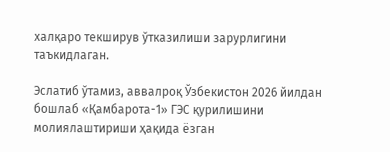халқаро текширув ўтказилиши зарурлигини таъкидлаган.

Эслатиб ўтамиз, аввалроқ Ўзбекистон 2026 йилдан бошлаб «Қамбарота-1» ГЭС қурилишини молиялаштириши ҳақида ёзган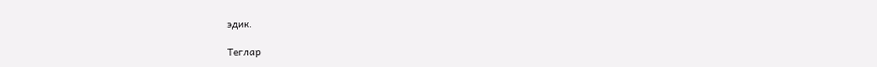эдик.

Теглар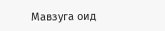Мавзуга оид